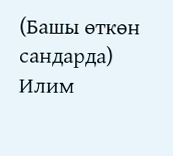(Башы өткөн сандарда)
Илим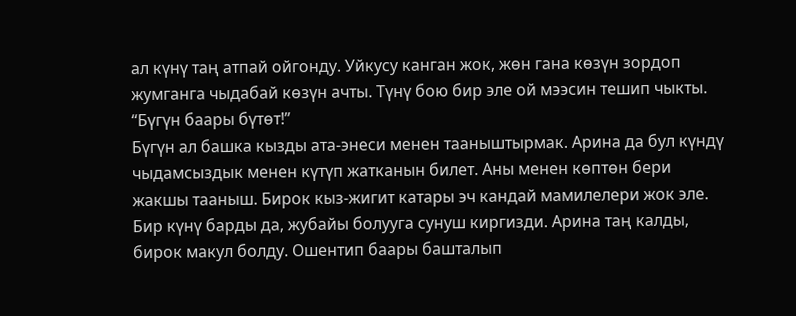ал күнү таң атпай ойгонду. Уйкусу канган жок, жөн гана көзүн зордоп жумганга чыдабай көзүн ачты. Түнү бою бир эле ой мээсин тешип чыкты. “Бүгүн баары бүтөт!”
Бүгүн ал башка кызды ата-энеси менен тааныштырмак. Арина да бул күндү чыдамсыздык менен күтүп жатканын билет. Аны менен көптөн бери жакшы тааныш. Бирок кыз-жигит катары эч кандай мамилелери жок эле. Бир күнү барды да, жубайы болууга сунуш киргизди. Арина таң калды, бирок макул болду. Ошентип баары башталып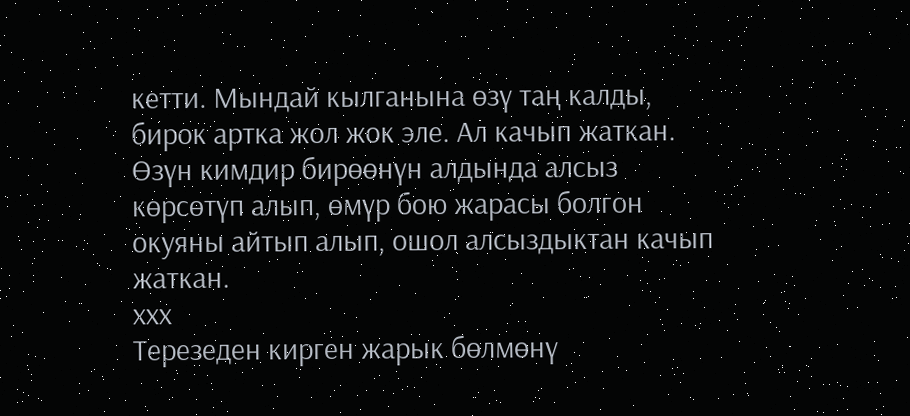кетти. Мындай кылганына өзү таң калды, бирок артка жол жок эле. Ал качып жаткан. Өзүн кимдир бирөөнүн алдында алсыз көрсөтүп алып, өмүр бою жарасы болгон окуяны айтып алып, ошол алсыздыктан качып жаткан.
xxx
Терезеден кирген жарык бөлмөнү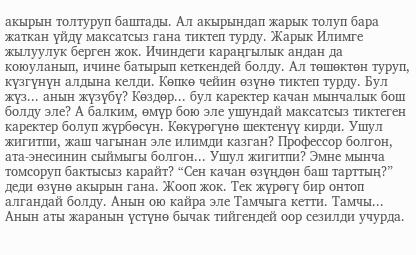акырын толтуруп баштады. Ал акырындап жарык толуп бара жаткан үйдү максатсыз гана тиктеп турду. Жарык Илимге жылуулук берген жок. Ичиндеги караңгылык андан да коюуланып, ичине батырып кеткендей болду. Ал төшөктөн туруп, күзгүнүн алдына келди. Көпкө чейин өзүнө тиктеп турду. Бул жүз... анын жүзүбү? Көздөр... бул каректер качан мынчалык бош болду эле? А балким, өмүр бою эле ушундай максатсыз тиктеген каректер болуп жүрбөсүн. Көкүрөгүнө шектенүү кирди. Ушул жигитпи, жаш чагынан эле илимди казган? Профессор болгон, ата-энесинин сыймыгы болгон... Ушул жигитпи? Эмне мынча томсоруп бактысыз карайт? “Сен качан өзүңдөн баш тарттың?” деди өзүнө акырын гана. Жооп жок. Тек жүрөгү бир онтоп алгандай болду. Анын ою кайра эле Тамчыга кетти. Тамчы... Анын аты жаранын үстүнө бычак тийгендей оор сезилди учурда.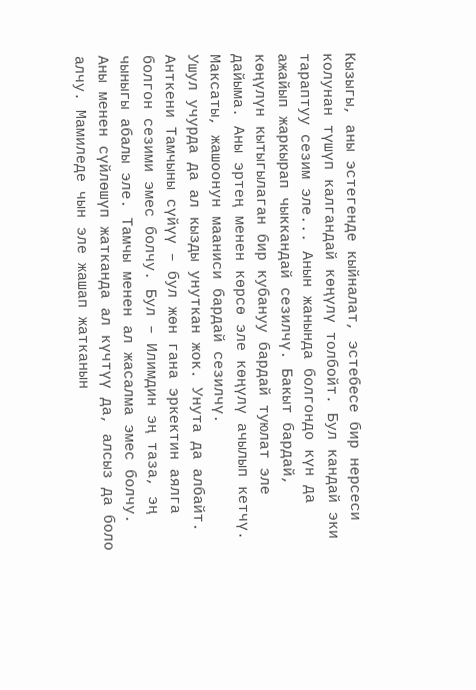Кызыгы, аны эстегенде кыйналат, эстебесе бир нерсеси колунан түшүп калгандай көңүлү толбойт. Бул кандай эки тараптуу сезим эле... Анын жанында болгондо күн да ажайып жаркырап чыккандай сезилчү. Бакыт бардай, көңүлүн кытыгылаган бир кубануу бардай туюлат эле дайыма. Аны эртең менен көрсө эле көңүлү ачылып кетчү. Максаты, жашоонун мааниси бардай сезилчү.
Ушул учурда да ал кызды унуткан жок. Унута да албайт. Анткени Тамчыны сүйүү – бул жөн гана эркектин аялга болгон сезими эмес болчу. Бул – Илимдин эң таза, эң чыныгы абалы эле. Тамчы менен ал жасалма эмес болчу. Аны менен сүйлөшүп жатканда ал күчтүү да, алсыз да боло алчу. Мамиледе чын эле жашап жатканын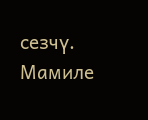сезчү. Мамиле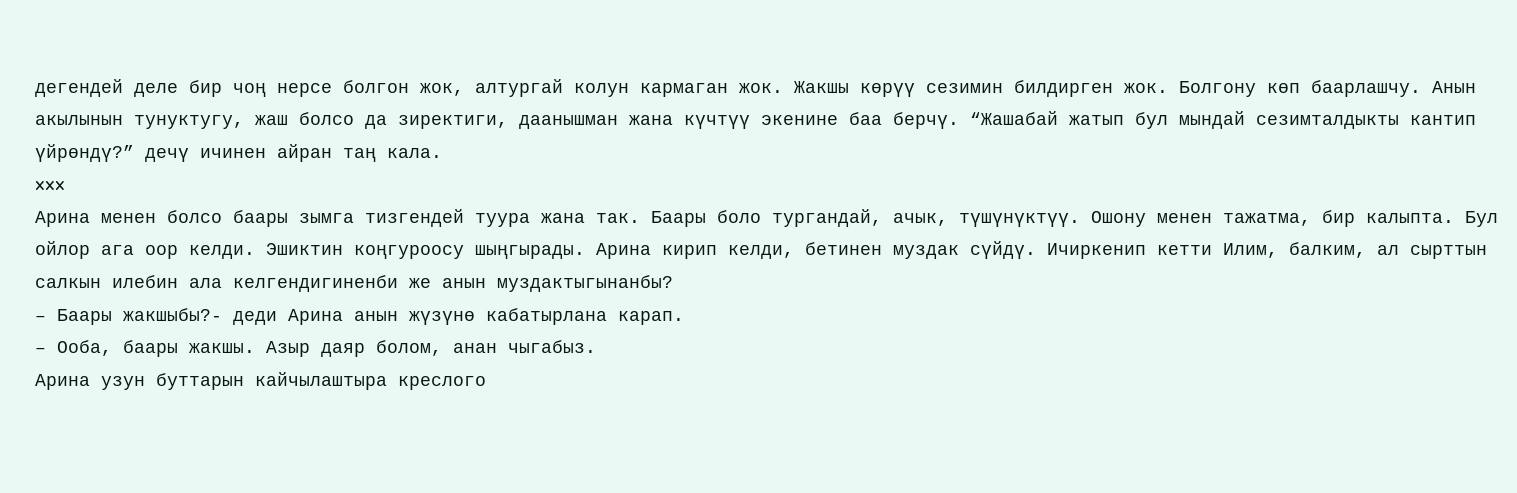дегендей деле бир чоң нерсе болгон жок, алтургай колун кармаган жок. Жакшы көрүү сезимин билдирген жок. Болгону көп баарлашчу. Анын акылынын тунуктугу, жаш болсо да зиректиги, даанышман жана күчтүү экенине баа берчү. “Жашабай жатып бул мындай сезимталдыкты кантип үйрөндү?” дечү ичинен айран таң кала.
xxx
Арина менен болсо баары зымга тизгендей туура жана так. Баары боло тургандай, ачык, түшүнүктүү. Ошону менен тажатма, бир калыпта. Бул ойлор ага оор келди. Эшиктин коңгуроосу шыңгырады. Арина кирип келди, бетинен муздак сүйдү. Ичиркенип кетти Илим, балким, ал сырттын салкын илебин ала келгендигиненби же анын муздактыгынанбы?
– Баары жакшыбы?- деди Арина анын жүзүнө кабатырлана карап.
– Ооба, баары жакшы. Азыр даяр болом, анан чыгабыз.
Арина узун буттарын кайчылаштыра креслого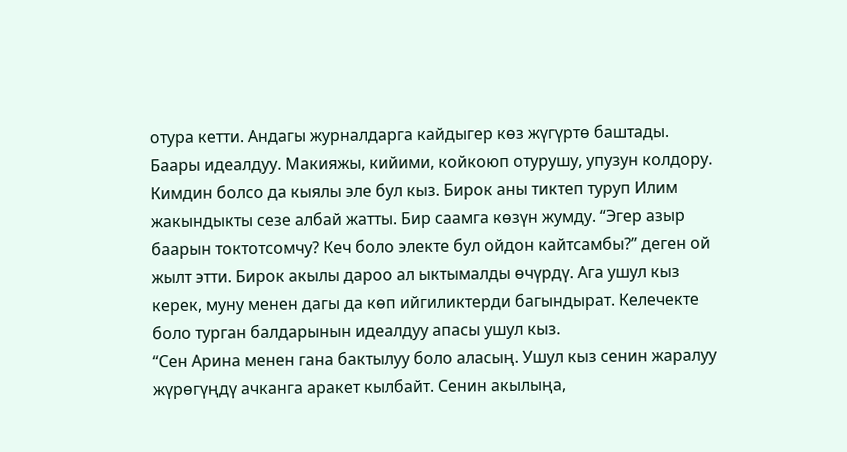отура кетти. Андагы журналдарга кайдыгер көз жүгүртө баштады. Баары идеалдуу. Макияжы, кийими, койкоюп отурушу, упузун колдору. Кимдин болсо да кыялы эле бул кыз. Бирок аны тиктеп туруп Илим жакындыкты сезе албай жатты. Бир саамга көзүн жумду. “Эгер азыр баарын токтотсомчу? Кеч боло электе бул ойдон кайтсамбы?” деген ой жылт этти. Бирок акылы дароо ал ыктымалды өчүрдү. Ага ушул кыз керек, муну менен дагы да көп ийгиликтерди багындырат. Келечекте боло турган балдарынын идеалдуу апасы ушул кыз.
“Сен Арина менен гана бактылуу боло аласың. Ушул кыз сенин жаралуу жүрөгүңдү ачканга аракет кылбайт. Сенин акылыңа,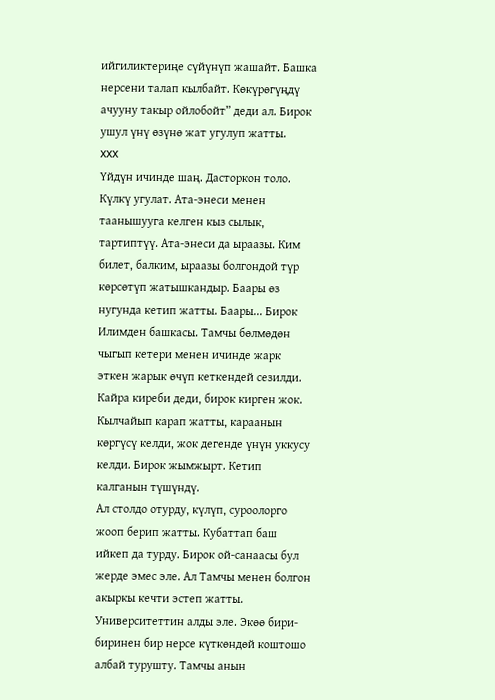ийгиликтериңе сүйүнүп жашайт. Башка нерсени талап кылбайт. Көкүрөгүңдү ачууну такыр ойлобойт” деди ал. Бирок ушул үнү өзүнө жат угулуп жатты.
xxx
Үйдүн ичинде шаң. Дасторкон толо. Күлкү угулат. Ата-энеси менен таанышууга келген кыз сылык, тартиптүү. Ата-энеси да ыраазы. Ким билет, балким, ыраазы болгондой түр көрсөтүп жатышкандыр. Баары өз нугунда кетип жатты. Баары... Бирок Илимден башкасы. Тамчы бөлмөдөн чыгып кетери менен ичинде жарк эткен жарык өчүп кеткендей сезилди. Кайра киреби деди, бирок кирген жок. Кылчайып карап жатты, караанын көргүсү келди, жок дегенде үнүн уккусу келди. Бирок жымжырт. Кетип калганын түшүндү.
Ал столдо отурду, күлүп, суроолорго жооп берип жатты. Кубаттап баш ийкеп да турду. Бирок ой-санаасы бул жерде эмес эле. Ал Тамчы менен болгон акыркы кечти эстеп жатты.
Университеттин алды эле. Экөө бири-биринен бир нерсе күткөндөй коштошо албай турушту. Тамчы анын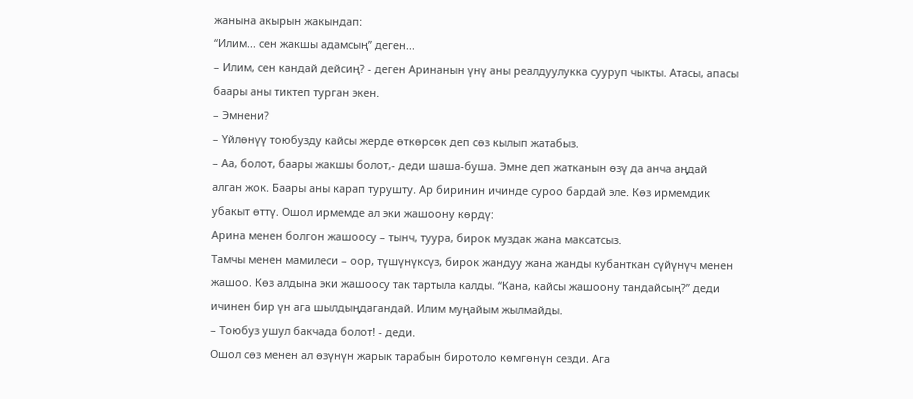жанына акырын жакындап:
“Илим... сен жакшы адамсың” деген...
– Илим, сен кандай дейсиң? - деген Аринанын үнү аны реалдуулукка сууруп чыкты. Атасы, апасы баары аны тиктеп турган экен.
– Эмнени?
– Үйлөнүү тоюбузду кайсы жерде өткөрсөк деп сөз кылып жатабыз.
– Аа, болот, баары жакшы болот,- деди шаша-буша. Эмне деп жатканын өзү да анча аңдай алган жок. Баары аны карап турушту. Ар биринин ичинде суроо бардай эле. Көз ирмемдик убакыт өттү. Ошол ирмемде ал эки жашоону көрдү:
Арина менен болгон жашоосу – тынч, туура, бирок муздак жана максатсыз.
Тамчы менен мамилеси – оор, түшүнүксүз, бирок жандуу жана жанды кубанткан сүйүнүч менен жашоо. Көз алдына эки жашоосу так тартыла калды. “Кана, кайсы жашоону тандайсың?” деди ичинен бир үн ага шылдыңдагандай. Илим муңайым жылмайды.
– Тоюбуз ушул бакчада болот! - деди.
Ошол сөз менен ал өзүнүн жарык тарабын биротоло көмгөнүн сезди. Ага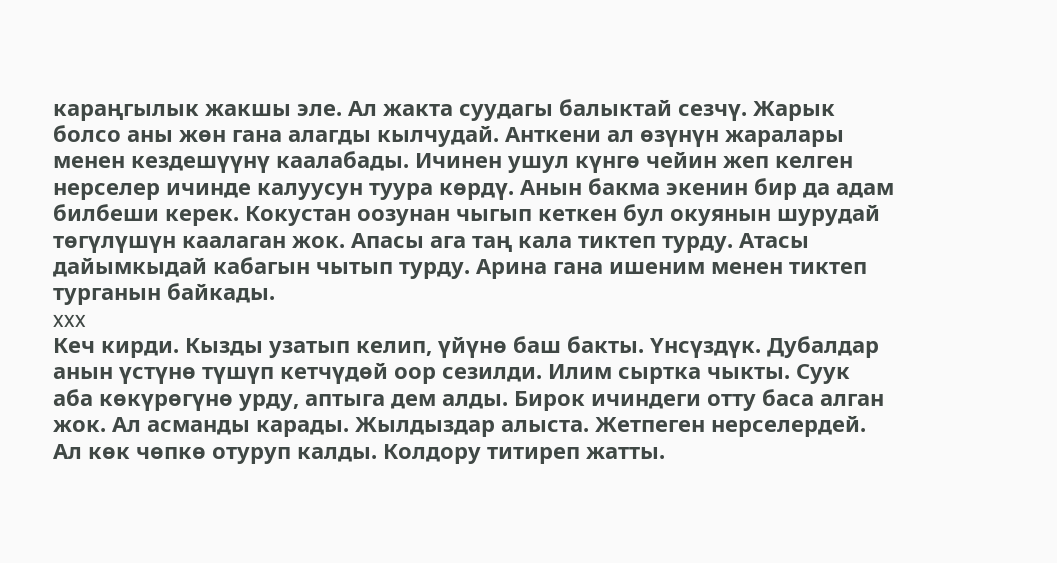караңгылык жакшы эле. Ал жакта суудагы балыктай сезчү. Жарык болсо аны жөн гана алагды кылчудай. Анткени ал өзүнүн жаралары менен кездешүүнү каалабады. Ичинен ушул күнгө чейин жеп келген нерселер ичинде калуусун туура көрдү. Анын бакма экенин бир да адам билбеши керек. Кокустан оозунан чыгып кеткен бул окуянын шурудай төгүлүшүн каалаган жок. Апасы ага таң кала тиктеп турду. Атасы дайымкыдай кабагын чытып турду. Арина гана ишеним менен тиктеп турганын байкады.
xxx
Кеч кирди. Кызды узатып келип, үйүнө баш бакты. Үнсүздүк. Дубалдар анын үстүнө түшүп кетчүдөй оор сезилди. Илим сыртка чыкты. Суук аба көкүрөгүнө урду, аптыга дем алды. Бирок ичиндеги отту баса алган жок. Ал асманды карады. Жылдыздар алыста. Жетпеген нерселердей. Ал көк чөпкө отуруп калды. Колдору титиреп жатты.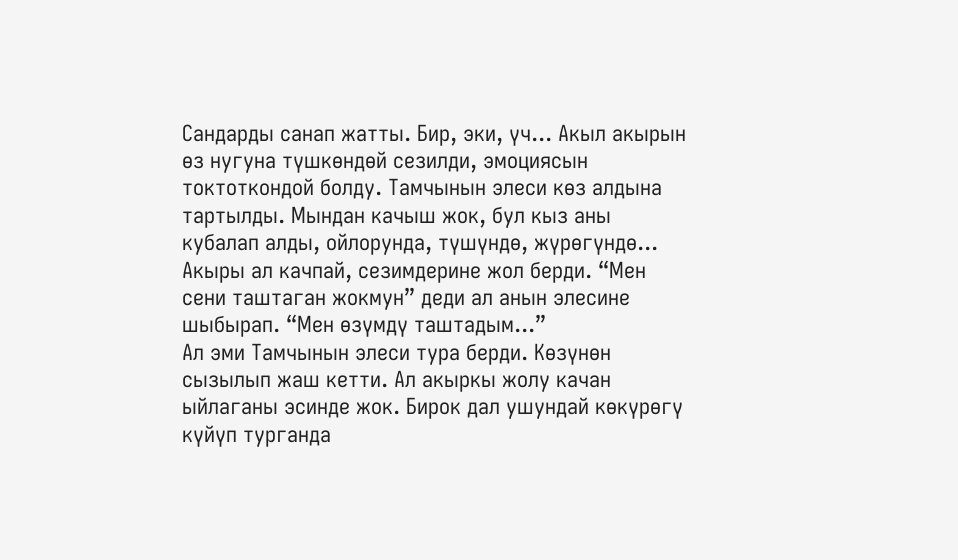Сандарды санап жатты. Бир, эки, үч... Акыл акырын өз нугуна түшкөндөй сезилди, эмоциясын токтоткондой болду. Тамчынын элеси көз алдына тартылды. Мындан качыш жок, бул кыз аны кубалап алды, ойлорунда, түшүндө, жүрөгүндө...
Акыры ал качпай, сезимдерине жол берди. “Мен сени таштаган жокмун” деди ал анын элесине шыбырап. “Мен өзүмдү таштадым...”
Ал эми Тамчынын элеси тура берди. Көзүнөн сызылып жаш кетти. Ал акыркы жолу качан ыйлаганы эсинде жок. Бирок дал ушундай көкүрөгү күйүп турганда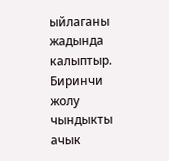ыйлаганы жадында калыптыр. Биринчи жолу чындыкты ачык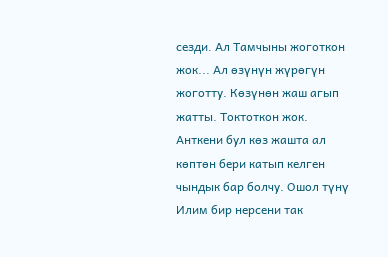сезди. Ал Тамчыны жоготкон жок... Ал өзүнүн жүрөгүн жоготту. Көзүнөн жаш агып жатты. Токтоткон жок. Анткени бул көз жашта ал көптөн бери катып келген чындык бар болчу. Ошол түнү Илим бир нерсени так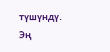түшүндү. Эң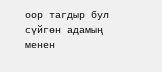оор тагдыр бул сүйгөн адамың менен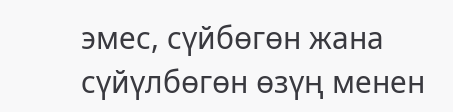эмес, сүйбөгөн жана сүйүлбөгөн өзүң менен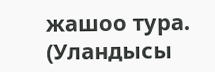жашоо тура.
(Уландысы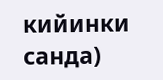кийинки санда)